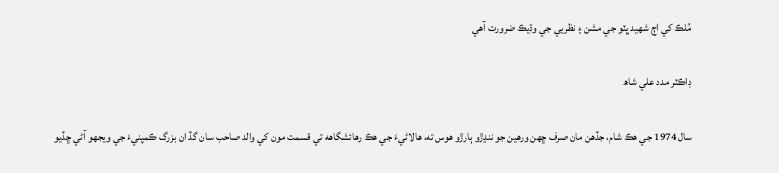مُلڪ کي اڄ شهيد ڀٽو جي مشن ۽ نظريي جي وڌيڪ ضرورت آهي

ڊاڪٽر مدد علي شاھ

سال 1974 جي هڪ شام، جڏهن مان صرف ڇهن ورهين جو ننڍڙو ٻارڙو هوس ته، هالاڻيءَ جي هڪ رهائشگاهه تي قسمت مون کي والد صاحب سان گڏ ان بزرگ ڪمپنيءَ جي ويجهو آڻي ڇڏيو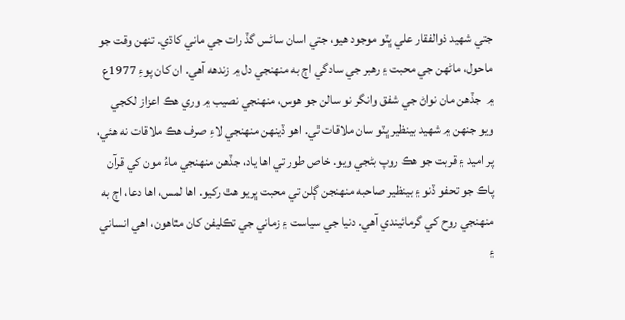جتي شهيد ذوالفقار علي ڀٽو موجود هيو، جتي اسان ساڻس گڏ رات جي ماني کاڌي. تنهن وقت جو ماحول، ماڻهن جي محبت ۽ رهبر جي سادگي اڄ به منهنجي دل ۾ زندهه آهي. ان کان پوءِ 1977ع ۾  جڏهن مان نواڻ جي شفق وانگر نو سالن جو هوس، منهنجي نصيب ۾ وري هڪ اعزاز لکجي ويو جنهن ۾ شهيد بينظير ڀٽو سان ملاقات ٿي. اهو ڏينهن منهنجي لاءِ صرف هڪ ملاقات نه هئي، پر اميد ۽ قربت جو هڪ روپ بڻجي ويو. خاص طور تي اها ياد، جڏهن منهنجي ماءُ مون کي قرآن پاڪ جو تحفو ڏنو ۽ بينظير صاحبه منهنجن ڳلن تي محبت ڀريو هٿ رکيو. اها لمس، اها دعا، اڄ به منهنجي روح کي گرمائيندي آهي. دنيا جي سياست ۽ زماني جي تڪليفن کان مٿاهون، اهي انساني ۽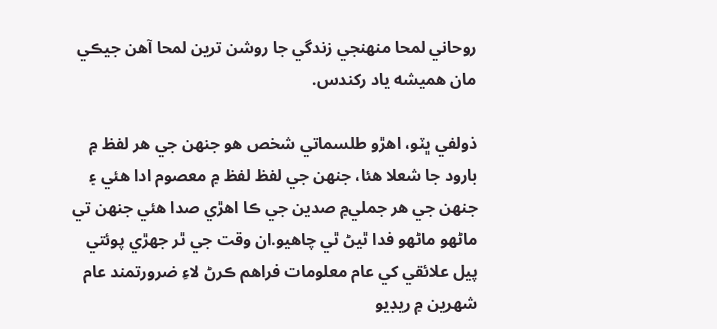روحاني لمحا منهنجي زندگي جا روشن ترين لمحا آهن جيڪي مان هميشه ياد رکندس.

ذولفي ڀٽو، اهڙو طلسماتي شخص هو جنهن جي هر لفظ ۾ بارود جا شعلا هئا، جنهن جي لفظ لفظ ۾ معصوم ادا هئي ۽ جنهن جي هر جملي۾ صدين جي ڪا اهڙي صدا هئي جنهن تي ماڻهو ماڻهو فدا ٿيڻ ٿي چاهيو.ان وقت جي ٿر جهڙي پوئتي پيل علائقي کي عام معلومات فراهم ڪرڻ لاءِ ضرورتمند عام شهرين ۾ ريڊيو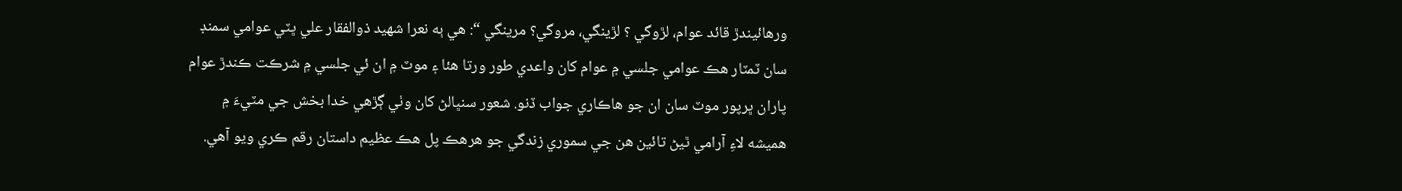ورهائيندڙ قائد عوام، لڙوگي ؟ لڙينگي، مروگي؟ مرينگي “: هي ٻه نعرا شهيد ذوالفقار علي ڀٽي عوامي سمنڊ سان ٽمٽار هڪ عوامي جلسي ۾ عوام کان واعدي طور ورتا هئا ۽ موٽ ۾ ان ئي جلسي ۾ شرڪت ڪندڙ عوام پاران ڀرپور موٽ سان ان جو هاڪاري جواب ڏنو. شعور سنڀالڻ کان وٺي ڳڙهي خدا بخش جي مٽيءَ ۾ هميشه لاءِ آرامي ٿيڻ تائين هن جي سموري زندگي جو هرهڪ پل هڪ عظيم داستان رقم ڪري ويو آهي.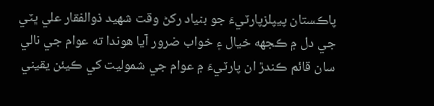پاڪستان پيپلزپارٽيءَ جو بنياد رکڻ وقت شهيد ذوالفقار علي ڀٽي جي دل ۾ ڪجهه خيال ۽ خواب ضرور آيا هوندا ته عوام جي نالي سان قائم ڪندڙ ان پارٽيءَ ۾ عوام جي شموليت کي ڪيئن يقيني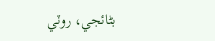بڻائجي، روٽي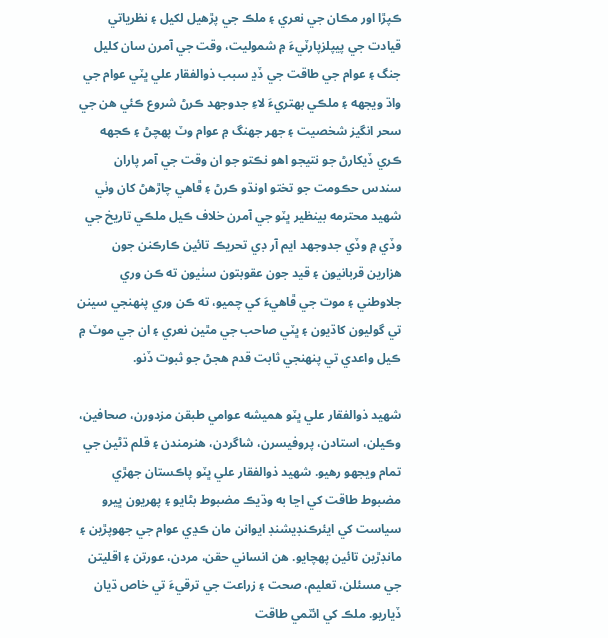ڪپڙا اور مڪان جي نعري ۽ ملڪ جي پڙهيل لکيل ۽ نظرياتي قيادت جي پيپلزپارٽيءَ ۾ شموليت، وقت جي آمرن سان کليل جنگ ۽ عوام جي طاقت جي ڏڍ سبب ذوالفقار علي ڀٽي عوام جي واڌ ويجهه ۽ ملڪي بهتريءَ لاءِ جدوجهد ڪرڻ شروع ڪئي هن جي سحر انگيز شخصيت ۽ جهر جهنگ ۾ عوام وٽ پهچڻ ۽ ڪجهه ڪري ڏيکارڻ جو نتيجو اهو نڪتو جو ان وقت جي آمر پاران سندس حڪومت جو تختو اونڌو ڪرڻ ۽ ڦاهي چاڙهڻ کان وٺي شهيد محترمه بينظير ڀٽو جي آمرن خلاف ڪيل ملڪي تاريخ جي وڏي ۾ وڏي جدوجهد ايم آر ڊي تحريڪ تائين ڪارڪنن جون هزارين قربانيون ۽ قيد جون عقوبتون سٺيون ته ڪن وري جلاوطني ۽ موت جي ڦاهيءَ کي چميو، ته ڪن وري پنهنجي سينن تي گوليون کاڌيون ۽ ڀٽي صاحب جي مٿين نعري ۽ ان جي موٽ ۾ ڪيل واعدي تي پنهنجي ثابت قدم هجڻ جو ثبوت ڏنو.

شهيد ذوالفقار علي ڀٽو هميشه عوامي طبقن مزدورن، صحافين، وڪيلن، استادن، پروفيسرن، شاگردن، هنرمندن ۽ قلم ڌڻين جي تمام ويجهو رهيو. شهيد ذوالفقار علي ڀٽو پاڪستان جهڙي مضبوط طاقت کي اڃا به وڌيڪ مضبوط بڻايو ۽ پهريون ڀيرو سياست کي ايئرڪنڊيشنڊ ايوانن مان ڪڍي عوام جي جهوپڙين ۽ مانڊڙين تائين پهچايو. هن انساني حقن، مردن، عورتن ۽ اقليتن جي مسئلن، تعليم، صحت ۽ زراعت جي ترقيءَ تي خاص ڌيان ڏياريو. ملڪ کي ائٽمي طاقت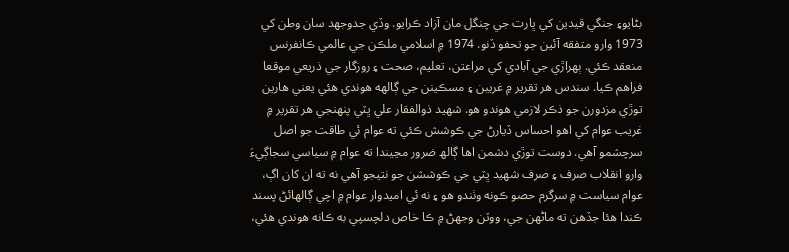بڻايو۽ جنگي قيدين کي ڀارت جي چنگل مان آزاد ڪرايو. وڏي جدوجهد سان وطن کي 1973 وارو متفقه آئين جو تحفو ڏنو. 1974 ۾ اسلامي ملڪن جي عالمي ڪانفرنس منعقد ڪئي. ٻهراڙي جي آبادي کي مراعتن، تعليم، صحت ۽ روزگار جي ذريعي موقعا فراهم ڪيا. سندس هر تقرير ۾ غريبن ۽ مسڪينن جي ڳالهه هوندي هئي يعني هارين توڙي مزدورن جو ذڪر لازمي هوندو هو. شهيد ذوالفقار علي ڀٽي پنهنجي هر تقرير ۾ غريب عوام کي اهو احساس ڏيارڻ جي ڪوشش ڪئي ته عوام ئي طاقت جو اصل سرچشمو آهي. دوست توڙي دشمن اها ڳالھ ضرور مڃيندا ته عوام ۾ سياسي سجاڳيءَ وارو انقلاب صرف ۽ صرف شهيد ڀٽي جي ڪوششن جو نتيجو آهي نه ته ان کان اڳ، عوام سياست ۾ سرگرم حصو ڪونه وٺندو هو ۽ نه ئي اميدوار عوام ۾ اچي ڳالهائڻ پسند ڪندا هئا جڏهن ته ماڻهن جي، ووٽن وجھڻ ۾ ڪا خاص دلچسپي به ڪانه هوندي هئي،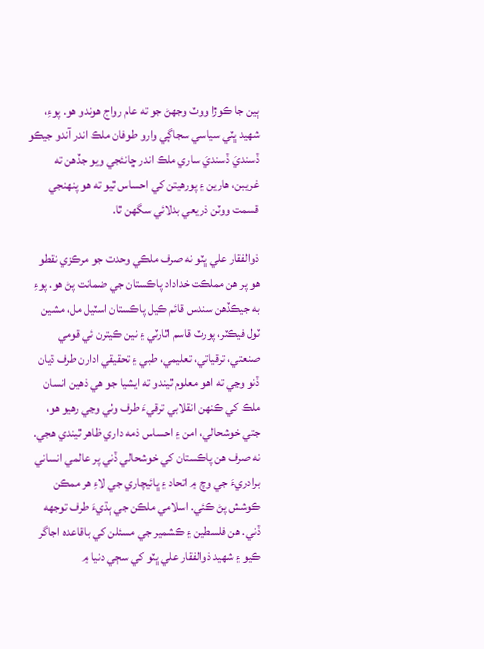ٻين جا ڪوڙا ووٽ وجھڻ جو ته عام رواج هوندو هو. پوءِ، شهيد ڀٽي سياسي سجاڳي وارو طوفان ملڪ اندر آندو جيڪو ڏسنديَ ڏسنديَ ساري ملڪ اندر ڇانئجي ويو جڏهن ته غريبن، هارين ۽ پورهيتن کي احساس ٿيو ته هو پنهنجي قسمت ووٽن ذريعي بدلائي سگھن ٿا.

ذوالفقار علي ڀٽو نه صرف ملڪي وحدت جو مرڪزي نقطو ھو پر هن مملڪت خداداد پاڪستان جي ضمانت پڻ ھو. پوءِ به جيڪڏهن سندس قائم ڪيل پاڪستان اسٽيل مل، مشين ٽول فيڪٽر، پورٽ قاسم اٿارٽي ۽ نين ڪيترن ئي قومي صنعتي، ترقياتي، تعليمي، طبي ۽ تحقيقي ادارن طرف ڌيان ڏنو وڃي ته اهو معلوم ٿيندو ته ايشيا جو هي ذهين انسان ملڪ کي ڪنهن انقلابي ترقيءَ طرف وٺي وڃي رهيو هو، جتي خوشحالي، امن ۽ احساس ذمه داري ظاهر ٿيندي هجي. نه صرف هن پاڪستان کي خوشحالي ڏني پر عالمي انساني برادريءَ جي وچ ۾ اتحاد ۽ ڀائيچاري جي لاءِ هر ممڪن ڪوشش پڻ ڪئي. اسلامي ملڪن جي ٻڌيءَ طرف توجهه ڏني. هن فلسطين ۽ ڪشمير جي مسئلن کي باقاعده اجاگر ڪيو ۽ شهيد ذوالفقار علي ڀٽو کي سڄي دنيا ۾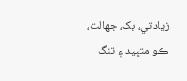زيادتي، بک، جهالت، ڪو متڀيد ۽ تنگ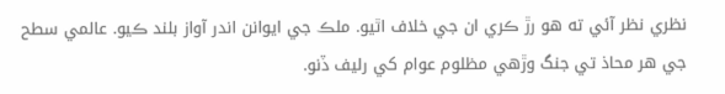نظري نظر آئي ته هو رڙ ڪري ان جي خلاف اٿيو. ملڪ جي ايوانن اندر آواز بلند ڪيو. عالمي سطح جي هر محاذ تي جنگ وڙهي مظلوم عوام کي رليف ڏنو.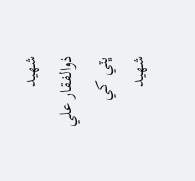شهيد ذوالفقار علي ڀٽي کي شهيد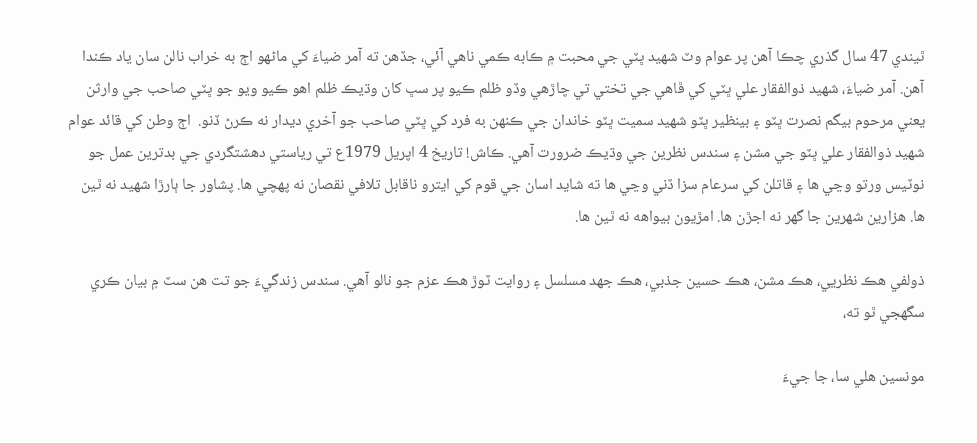ٿيندي 47 سال گذري چڪا آهن پر عوام وٽ شهيد ڀٽي جي محبت ۾ ڪابه ڪمي ناهي آئي، جڏهن ته آمر ضياءَ کي ماڻهو اڄ به خراب نالن سان ياد ڪندا آهن. آمر ضياءَ، شهيد ذوالفقار علي ڀٽي کي ڦاهي جي تختي تي چاڙهي وڏو ظلم ڪيو پر سڀ کان وڌيڪ ظلم اهو ڪيو ويو جو ڀٽي صاحب جي وارثن يعني مرحوم بيگم نصرت ڀٽو ۽ بينظير ڀٽو شهيد سميت ڀٽو خاندان جي ڪنهن به فرد کي ڀٽي صاحب جو آخري ديدار نه ڪرڻ ڏنو.  اڄ وطن کي قائد عوام شھيد ذوالفقار علي ڀٽو جي مشن ۽ سندس نظرين جي وڌيڪ ضرورت آهي. ڪاش! تاريخ 4 اپريل 1979ع تي رياستي دهشتگردي جي بدترين عمل جو نوٽيس ورتو وڃي ها ۽ قاتلن کي سرعام سزا ڏني وڃي ها ته شايد اسان جي قوم کي ايترو ناقابل تلافي نقصان نه پهچي ها. پشاور جا ٻارڙا شهيد نه ٿين ها. هزارين شهرين جا گهر نه اجڙن ها. امڙيون بيواهه نه ٿين ها.

ذولفي هڪ نظريي، هڪ مشن، هڪ حسين جذبي، هڪ جهد مسلسل ۽ روايت ٽوڙ هڪ عزم جو نالو آهي. سندس زندگيءَ جو تت هن سٽ ۾ بيان ڪري سگھجي ٿو ته،

مونسين هلي سا، جا جيءَ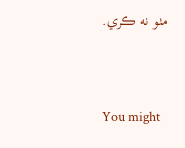مٺو نه ڪري.



You might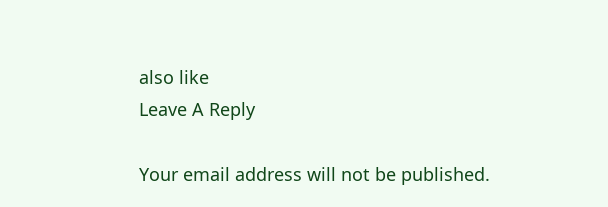also like
Leave A Reply

Your email address will not be published.